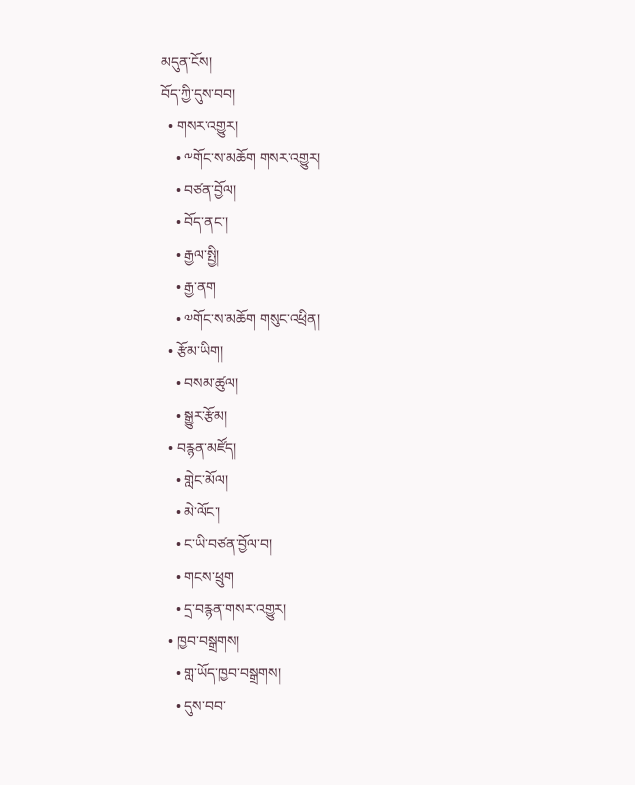མདུན་ངོས།
བོད་ཀྱི་དུས་བབ།
  • གསར་འགྱུར།
    • ༸གོང་ས་མཆོག གསར་འགྱུར།
    • བཙན་བྱོལ།
    • བོད་ནང་།
    • རྒྱལ་སྤྱི།
    • རྒྱ་ནག
    • ༧གོང་ས་མཆོག གསུང་འཕྲིན།
  • རྩོམ་ཡིག།
    • བསམ་ཚུལ།
    • སྒྱུར་རྩོམ།
  • བརྙན་མཛོད།
    • གླེང་མོལ།
    • མེ་ལོང་།
    • ང་ཡི་བཙན་བྱོལ་བ།
    • གངས་ཕྲུག
    • དྲ་བརྙན་གསར་འགྱུར།
  • ཁྱབ་བསྒྲགས།
    • གླ་ཡོད་ཁྱབ་བསྒྲགས།
    • དུས་བབ་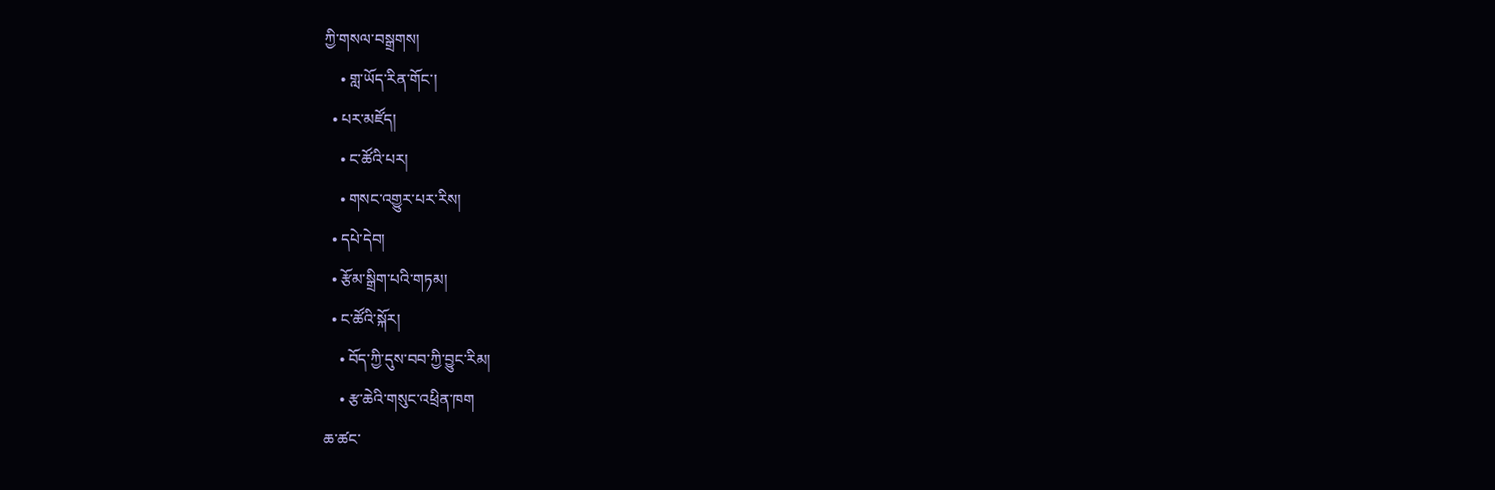ཀྱི་གསལ་བསྒྲགས།
    • གླ་ཡོད་རིན་གོང་།
  • པར་མཛོད།
    • ང་ཚོའི་པར།
    • གསང་འགྱུར་པར་རིས།
  • དཔེ་དེབ།
  • རྩོམ་སྒྲིག་པའི་གཏམ།
  • ང་ཚོའི་སྐོར།
    • བོད་ཀྱི་དུས་བབ་ཀྱི་བྱུང་རིམ།
    • རྩ་ཆེའི་གསུང་འཕྲིན་ཁག
ཆ་ཚང་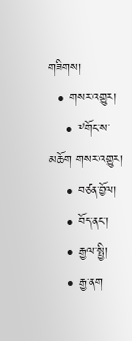གཟིགས།
  • གསར་འགྱུར།
    • ༸གོང་ས་མཆོག གསར་འགྱུར།
    • བཙན་བྱོལ།
    • བོད་ནང་།
    • རྒྱལ་སྤྱི།
    • རྒྱ་ནག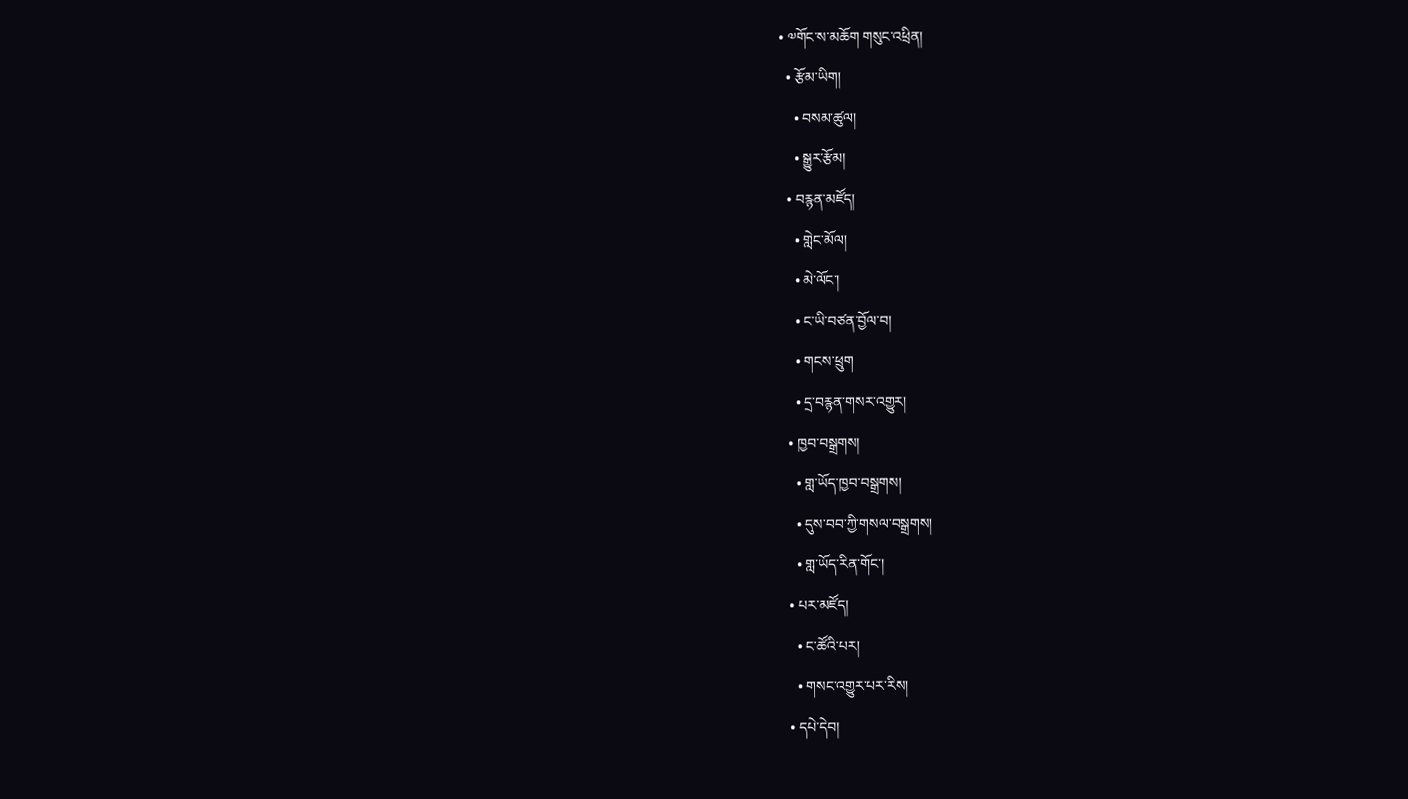• ༧གོང་ས་མཆོག གསུང་འཕྲིན།
  • རྩོམ་ཡིག།
    • བསམ་ཚུལ།
    • སྒྱུར་རྩོམ།
  • བརྙན་མཛོད།
    • གླེང་མོལ།
    • མེ་ལོང་།
    • ང་ཡི་བཙན་བྱོལ་བ།
    • གངས་ཕྲུག
    • དྲ་བརྙན་གསར་འགྱུར།
  • ཁྱབ་བསྒྲགས།
    • གླ་ཡོད་ཁྱབ་བསྒྲགས།
    • དུས་བབ་ཀྱི་གསལ་བསྒྲགས།
    • གླ་ཡོད་རིན་གོང་།
  • པར་མཛོད།
    • ང་ཚོའི་པར།
    • གསང་འགྱུར་པར་རིས།
  • དཔེ་དེབ།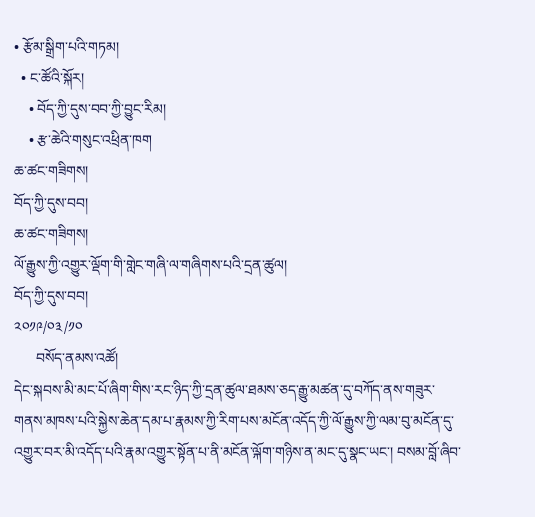• རྩོམ་སྒྲིག་པའི་གཏམ།
  • ང་ཚོའི་སྐོར།
    • བོད་ཀྱི་དུས་བབ་ཀྱི་བྱུང་རིམ།
    • རྩ་ཆེའི་གསུང་འཕྲིན་ཁག
ཆ་ཚང་གཟིགས།
བོད་ཀྱི་དུས་བབ།
ཆ་ཚང་གཟིགས།
ལོ་རྒྱུས་ཀྱི་འགྱུར་ལྡོག་གི་གླེང་གཞི་ལ་གཞིགས་པའི་དྲན་ཚུལ།
བོད་ཀྱི་དུས་བབ།
༢༠༡༩/༠༣/༡༠
      བསོད་ནམས་འཚོ།
དེང་སྐབས་མི་མང་པོ་ཞིག་གིས་རང་ཉིད་ཀྱི་དྲན་ཚུལ་ཐམས་ཅད་རྒྱུ་མཚན་དུ་བཀོད་ནས་གཟུར་གནས་མཁས་པའི་སྐྱེས་ཆེན་དམ་པ་རྣམས་ཀྱི་རིག་པས་མངོན་འདོད་ཀྱི་ལོ་རྒྱུས་ཀྱི་ལམ་བུ་མངོན་དུ་འགྱུར་བར་མི་འདོད་པའི་རྣམ་འགྱུར་སྟོན་པ་ནི་མངོན་ལྐོག་གཉིས་ན་མང་དུ་སྣང་ཡང་། བསམ་བློ་ཞིབ་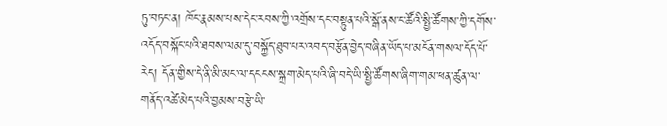ཏུ་བཏང་ན། ཁོང་རྣམས་པས་དེང་རབས་ཀྱི་འགྲོས་དང་བསྟུན་པའི་སྒོ་ནས་ང་ཚོའི་སྤྱི་ཚོགས་ཀྱི་དགོས་འདོད་བསྐོང་པའི་ཐབས་ལམ་དུ་བསྐྱོད་ཐུབ་པར་འབད་བརྩོན་བྱེད་བཞིན་ཡོད་པ་མངོན་གསལ་དོད་པོ་རེད། དོན་གྱིས་དེ་ནི་མི་མང་ལ་དངངས་སྐྲག་མེད་པའི་ཞི་བདེ་ཡི་སྤྱི་ཚོགས་ཞིག་གམ་ཕན་ཚུན་ལ་གནོད་འཚེ་མེད་པའི་བྱམས་བརྩེ་ཡི་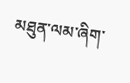མཐུན་ལམ་ཞིག་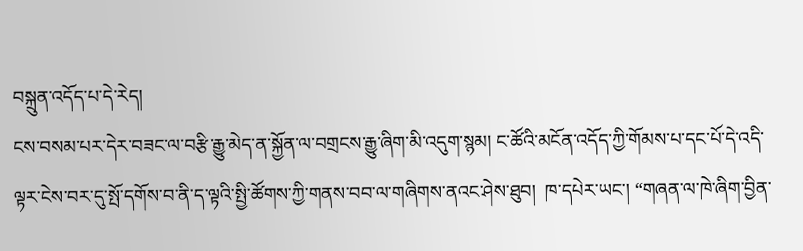བསྐྲུན་འདོད་པ་དེ་རེད།
ངས་བསམ་པར་དེར་བཟང་ལ་བརྩི་རྒྱུ་མེད་ན་སྐྱོན་ལ་བགྲངས་རྒྱུ་ཞིག་མི་འདུག་སྙམ། ང་ཚོའི་མངོན་འདོད་ཀྱི་གོམས་པ་དང་པོ་དེ་འདི་ལྟར་ངེས་བར་དུ་སྤོ་དགོས་བ་ནི་ད་ལྟའི་སྤྱི་ཚོགས་ཀྱི་གནས་བབ་ལ་གཞིགས་ནའང་ཤེས་ཐུབ།  ཁ་དཔེར་ཡང་། “གཞན་ལ་ཁེ་ཞིག་བྱིན་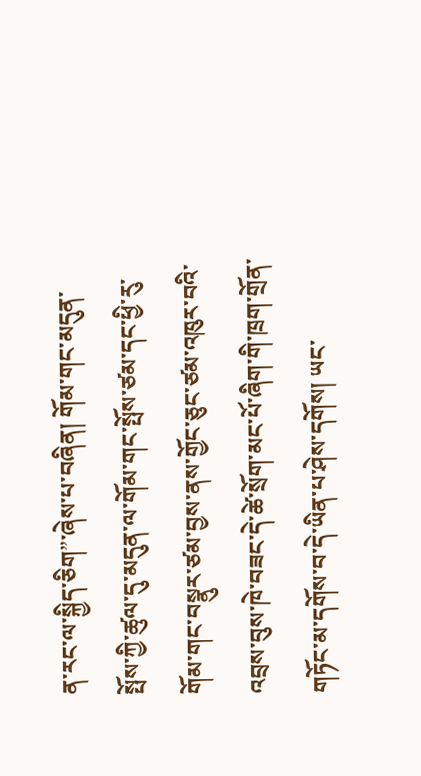ན་རང་ལ་སྐྱིད་ཅིག”་ཞེས་པ་བཞིན། གོམ་གང་མདུན་སྤོས་ཀྱི་ཚུལ་དུ་མདུན་ལ་གོམ་གང་སྤོས་ཙམ་དང་ཕྱི་རུ་གོམ་གང་བསྣུར་ཙམ་བྱས་ནས་གྱོང་ཅུང་ཙམ་འཁུར་བའི་འབྲས་བུས་ཁེ་བཟང་དེ་ཚེ་སྲོག་མང་པོ་ཞིག་གི་ཁྲག་གྲོན་གཏོང་མ་དགོས་བ་དེ་ཡིན་པ་ཤེས་དགོས། ཡང་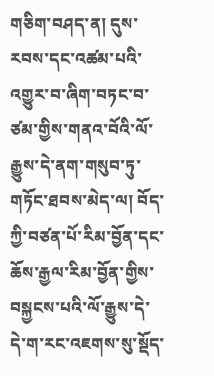གཅིག་བཤད་ན། དུས་རབས་དང་འཚམ་པའི་འགྱུར་བ་ཞིག་བཏང་བ་ཙམ་གྱིས་གནའ་བོའི་ལོ་རྒྱུས་དེ་ནག་གསུབ་ཏུ་གཏོང་ཐབས་མེད་ལ། བོད་ཀྱི་བཙན་པོ་རིམ་བྱོན་དང་ཆོས་རྒྱལ་རིམ་བྱོན་གྱིས་བསྐྱངས་པའི་ལོ་རྒྱུས་དེ་དེ་ག་རང་འཇགས་སུ་སྡོད་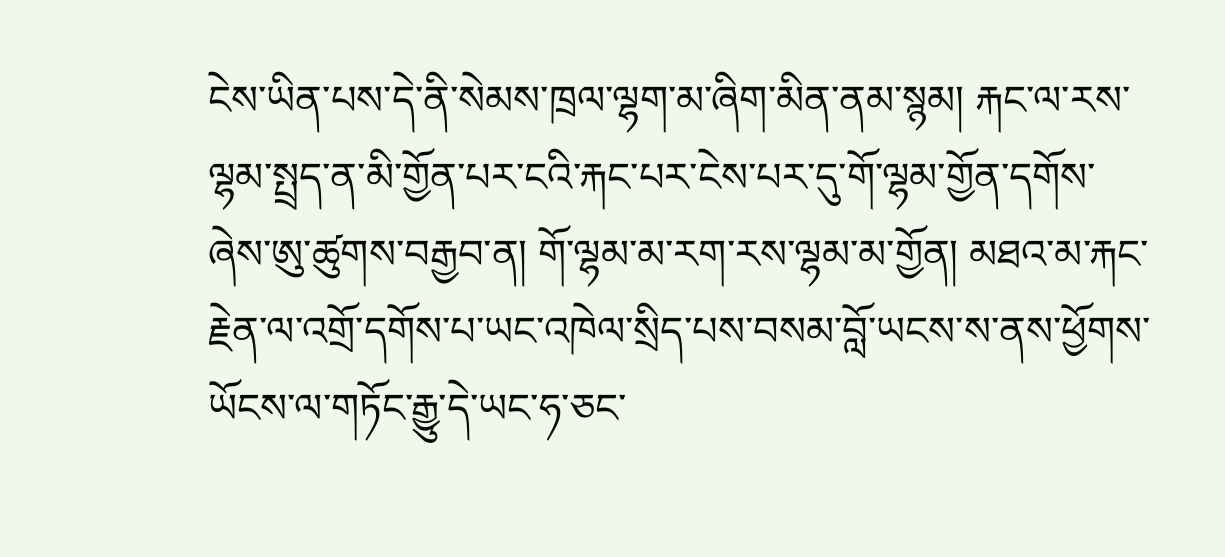ངེས་ཡིན་པས་དེ་ནི་སེམས་ཁྲལ་ལྷག་མ་ཞིག་མིན་ནམ་སྙམ། རྐང་ལ་རས་ལྷམ་སྤྲད་ན་མི་གྱོན་པར་ངའི་རྐང་པར་ངེས་པར་དུ་གོ་ལྷམ་གྱོན་དགོས་ཞེས་ཨུ་ཚུགས་བརྒྱབ་ན། གོ་ལྷམ་མ་རག་རས་ལྷམ་མ་གྱོན། མཐའ་མ་རྐང་རྗེན་ལ་འགྲོ་དགོས་པ་ཡང་འཁེལ་སྲིད་པས་བསམ་བློ་ཡངས་ས་ནས་ཕྱོགས་ཡོངས་ལ་གཏོང་རྒྱུ་དེ་ཡང་ཧ་ཅང་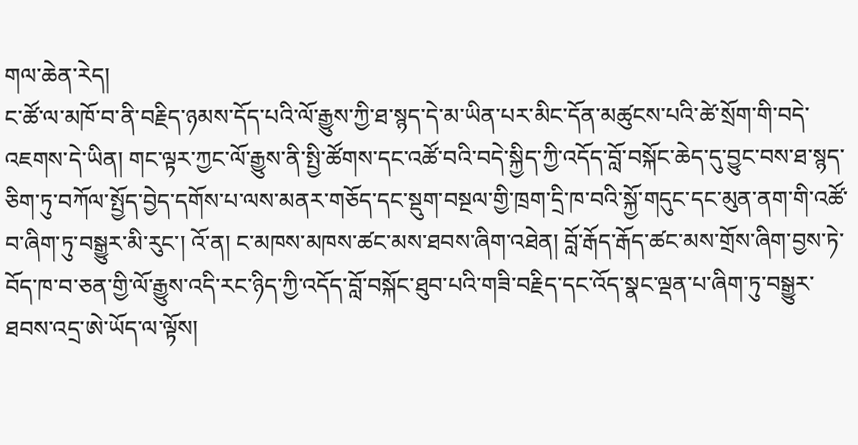གལ་ཆེན་རེད།
ང་ཚོ་ལ་མཁོ་བ་ནི་བརྗིད་ཉམས་དོད་པའི་ལོ་རྒྱུས་ཀྱི་ཐ་སྙད་དེ་མ་ཡིན་པར་མིང་དོན་མཚུངས་པའི་ཚེ་སྲོག་གི་བདེ་འཇགས་དེ་ཡིན། གང་ལྟར་ཀྱང་ལོ་རྒྱུས་ནི་སྤྱི་ཚོགས་དང་འཚོ་བའི་བདེ་སྐྱིད་ཀྱི་འདོད་བློ་བསྐོང་ཆེད་དུ་བྱུང་བས་ཐ་སྙད་ཅིག་ཏུ་བཀོལ་སྤྱོད་བྱེད་དགོས་པ་ལས་མནར་གཅོད་དང་སྡུག་བསྔལ་གྱི་ཁྲག་དྲི་ཁ་བའི་སྐྱོ་གདུང་དང་མུན་ནག་གི་འཚོ་བ་ཞིག་ཏུ་བསྒྱུར་མི་རུང་། འོ་ན། ང་མཁས་མཁས་ཚང་མས་ཐབས་ཞིག་འཐེན། བློ་རྒོད་རྒོད་ཚང་མས་གྲོས་ཞིག་བྱས་ཏེ་བོད་ཁ་བ་ཅན་གྱི་ལོ་རྒྱུས་འདི་རང་ཉིད་ཀྱི་འདོད་བློ་བསྐོང་ཐུབ་པའི་གཟི་བརྗིད་དང་འོད་སྣང་ལྡན་པ་ཞིག་ཏུ་བསྒྱུར་ཐབས་འདྲ་ཨེ་ཡོད་ལ་ལྟོས།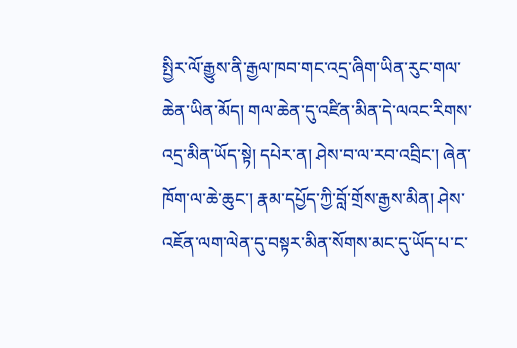སྤྱིར་ལོ་རྒྱུས་ནི་རྒྱལ་ཁབ་གང་འདྲ་ཞིག་ཡིན་རུང་གལ་ཆེན་ཡིན་མོད། གལ་ཆེན་དུ་འཛིན་མིན་དེ་ལའང་རིགས་འདྲ་མིན་ཡོད་སྟེ། དཔེར་ན། ཤེས་བ་ལ་རབ་འབྲིང་། ཞེན་ཁོག་ལ་ཆེ་ཆུང་། རྣམ་དཔྱོད་ཀྱི་བློ་གྲོས་རྒྱས་མིན། ཤེས་འཇོན་ལག་ལེན་དུ་བསྟར་མིན་སོགས་མང་དུ་ཡོད་པ་ང་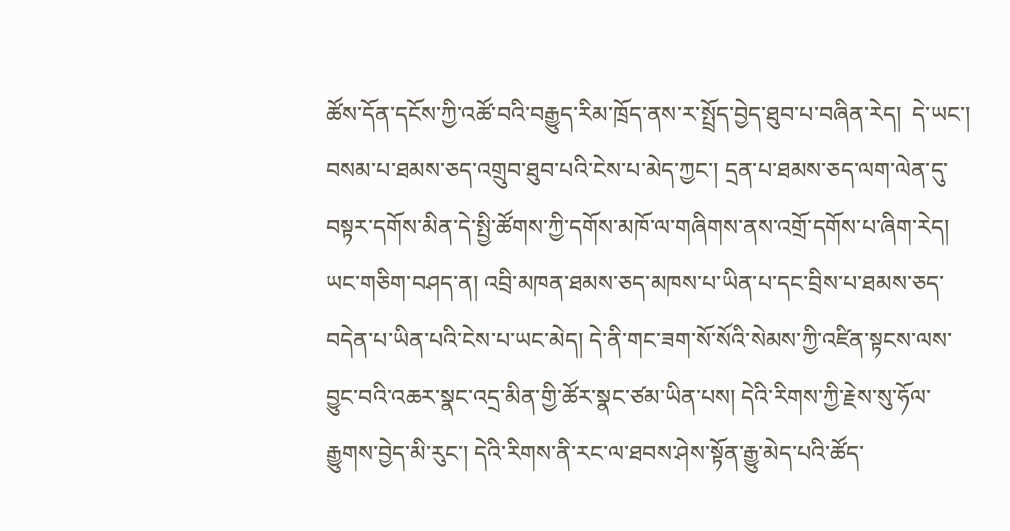ཚོས་དོན་དངོས་ཀྱི་འཚོ་བའི་བརྒྱུད་རིམ་ཁྲོད་ནས་ར་སྤྲོད་བྱེད་ཐུབ་པ་བཞིན་རེད།  དེ་ཡང་། བསམ་པ་ཐམས་ཅད་འགྲུབ་ཐུབ་པའི་ངེས་པ་མེད་ཀྱང་། དྲན་པ་ཐམས་ཅད་ལག་ལེན་དུ་བསྟར་དགོས་མིན་དེ་སྤྱི་ཚོགས་ཀྱི་དགོས་མཁོ་ལ་གཞིགས་ནས་འགྲོ་དགོས་པ་ཞིག་རེད། ཡང་གཅིག་བཤད་ན། འབྲི་མཁན་ཐམས་ཅད་མཁས་པ་ཡིན་པ་དང་བྲིས་པ་ཐམས་ཅད་བདེན་པ་ཡིན་པའི་ངེས་པ་ཡང་མེད། དེ་ནི་གང་ཟག་སོ་སོའི་སེམས་ཀྱི་འཛིན་སྟངས་ལས་བྱུང་བའི་འཆར་སྣང་འདྲ་མིན་གྱི་ཚོར་སྣང་ཙམ་ཡིན་པས། དེའི་རིགས་ཀྱི་རྗེས་སུ་ཧོལ་རྒྱུགས་བྱེད་མི་རུང་། དེའི་རིགས་ནི་རང་ལ་ཐབས་ཤེས་སྟོན་རྒྱུ་མེད་པའི་ཚོད་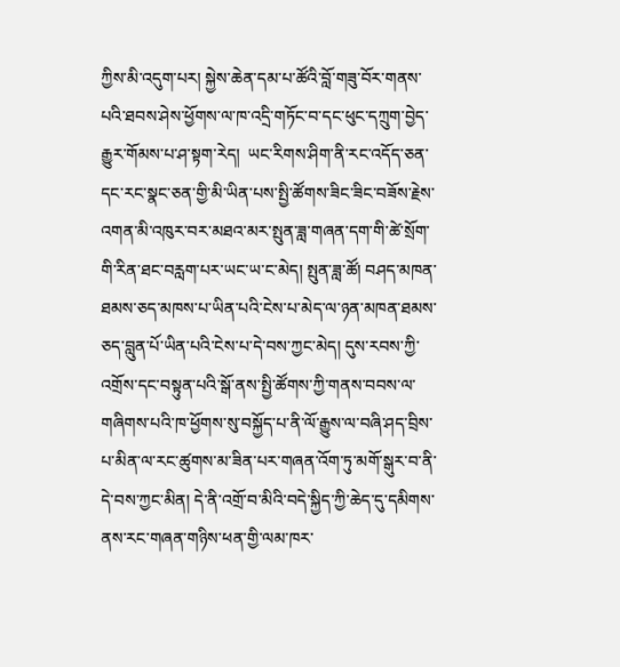ཀྱིས་མི་འདུག་པར། སྐྱེས་ཆེན་དམ་པ་ཚོའི་བློ་གཟུ་བོར་གནས་པའི་ཐབས་ཤེས་ཕྱོགས་ལ་ཁ་འདྲི་གཏོང་བ་དང་ཕུང་དཀྲུག་བྱེད་རྒྱུར་གོམས་པ་ཤ་སྟག་རེད།  ཡང་རིགས་ཤིག་ནི་རང་འདོད་ཅན་དང་རང་སྣང་ཅན་གྱི་མི་ཡིན་པས་སྤྱི་ཚོགས་ཟིང་ཟིང་བཟོས་རྗེས་འགན་མི་འཁུར་བར་མཐའ་མར་སྤུན་ཟླ་གཞན་དག་གི་ཚེ་སྲོག་གི་རིན་ཐང་བརླག་པར་ཡང་ཡ་ང་མེད། སྤུན་ཟླ་ཚོ། བཤད་མཁན་ཐམས་ཅད་མཁས་པ་ཡིན་པའི་ངེས་པ་མེད་ལ་ཉན་མཁན་ཐམས་ཅད་བླུན་པོ་ཡིན་པའི་ངེས་པ་དེ་བས་ཀྱང་མེད། དུས་རབས་ཀྱི་འགྲོས་དང་བསྟུན་པའི་སྒོ་ནས་སྤྱི་ཚོགས་ཀྱི་གནས་བབས་ལ་གཞིགས་པའི་ཁ་ཕྱོགས་སུ་བསྐྱོད་པ་ནི་ལོ་རྒྱུས་ལ་བཞི་ཤད་བྲིས་པ་མིན་ལ་རང་ཚུགས་མ་ཟིན་པར་གཞན་འོག་ཏུ་མགོ་སྒུར་བ་ནི་དེ་བས་ཀྱང་མིན། དེ་ནི་འགྲོ་བ་མིའི་བདེ་སྐྱིད་ཀྱི་ཆེད་དུ་དམིགས་ནས་རང་གཞན་གཉིས་ཕན་གྱི་ལམ་ཁར་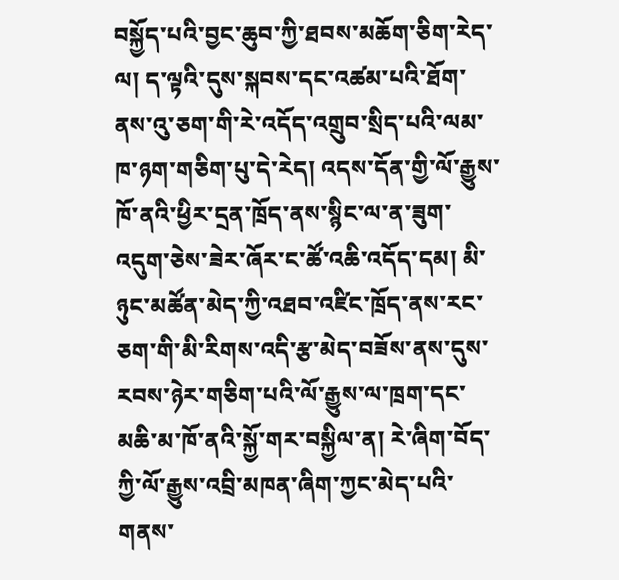བསྐྱོད་པའི་བྱང་ཆུབ་ཀྱི་ཐབས་མཆོག་ཅིག་རེད་ལ། ད་ལྟའི་དུས་སྐབས་དང་འཚམ་པའི་ཐོག་ནས་འུ་ཅག་གི་རེ་འདོད་འགྲུབ་སྲིད་པའི་ལམ་ཁ་ཉག་གཅིག་པུ་དེ་རེད། འདས་དོན་གྱི་ལོ་རྒྱུས་ཁོ་ནའི་ཕྱིར་དྲན་ཁྲོད་ནས་སྙིང་ལ་ན་ཟུག་འདུག་ཅེས་ཟེར་ཞོར་ང་ཚོ་འཆི་འདོད་དམ། མི་ཉུང་མཚོན་མེད་ཀྱི་འཐབ་འཛིང་ཁྲོད་ནས་རང་ཅག་གི་མི་རིགས་འདི་རྩ་མེད་བཟོས་ནས་དུས་རབས་ཉེར་གཅིག་པའི་ལོ་རྒྱུས་ལ་ཁྲག་དང་མཆི་མ་ཁོ་ནའི་སྐྱོ་གར་བསྐྱིལ་ན། རེ་ཞིག་བོད་ཀྱི་ལོ་རྒྱུས་འབྲི་མཁན་ཞིག་ཀྱང་མེད་པའི་གནས་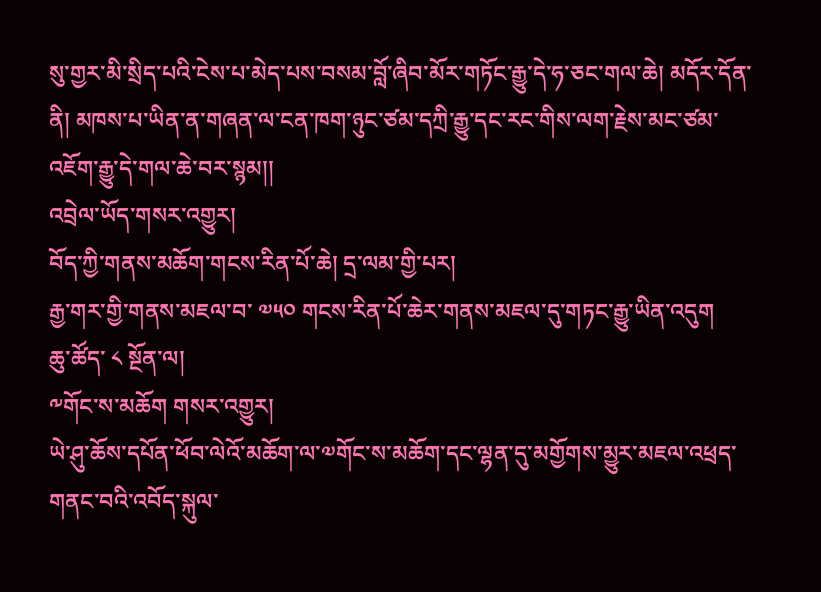སུ་གྱར་མི་སྲིད་པའི་ངེས་པ་མེད་པས་བསམ་བློ་ཞིབ་མོར་གཏོང་རྒྱུ་དེ་ཧ་ཅང་གལ་ཆེ། མདོར་དོན་ནི། མཁས་པ་ཡིན་ན་གཞན་ལ་ངན་ཁག་ཉུང་ཙམ་དཀྲི་རྒྱུ་དང་རང་གིས་ལག་རྗེས་མང་ཙམ་འཇོག་རྒྱུ་དེ་གལ་ཆེ་བར་སྙམ།།
འབྲེལ་ཡོད་གསར་འགྱུར།
བོད་ཀྱི་གནས་མཆོག་གངས་རིན་པོ་ཆེ། དྲ་ལམ་གྱི་པར།
རྒྱ་གར་གྱི་གནས་མཇལ་བ་ ༧༥༠ གངས་རིན་པོ་ཆེར་གནས་མཇལ་དུ་གཏང་རྒྱུ་ཡིན་འདུག
ཆུ་ཚོད་ ༨ སྔོན་ལ།
༸གོང་ས་མཆོག གསར་འགྱུར།
ཡེ་ཤུ་ཆོས་དཔོན་ཕོབ་ལེའོ་མཆོག་ལ་༧གོང་ས་མཆོག་དང་ལྷན་དུ་མགྱོགས་མྱུར་མཇལ་འཕྲད་གནང་བའི་འབོད་སྐུལ་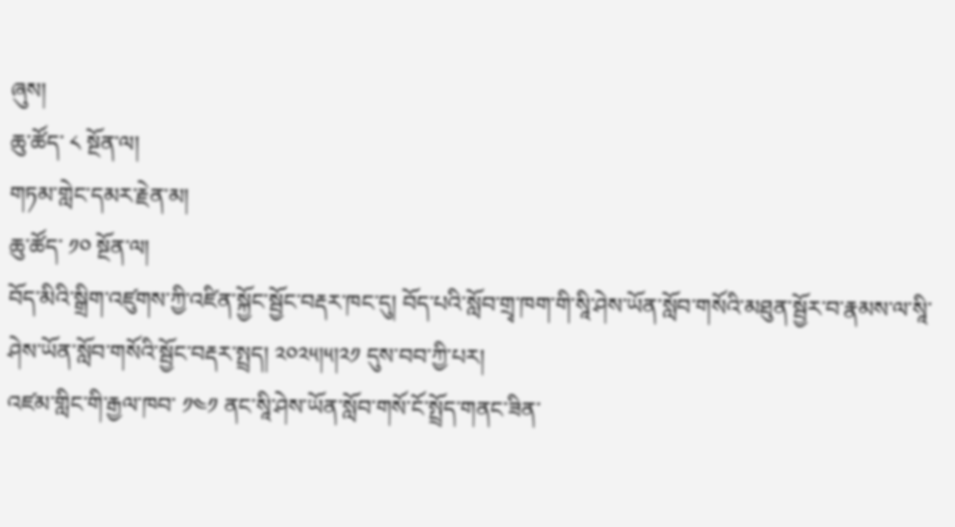ཞུས།
ཆུ་ཚོད་ ༨ སྔོན་ལ།
གཏམ་གླེང་དམར་རྗེན་མ།
ཆུ་ཚོད་ ༡༠ སྔོན་ལ།
བོད་མིའི་སྒྲིག་འཛུགས་ཀྱི་འཛིན་སྐྱོང་སྦྱོང་བརྡར་ཁང་དུ། བོད་པའི་སློབ་གྲྭ་ཁག་གི་སཱི་ཤེས་ཡོན་སློབ་གསོའི་མཐུན་སྦྱོར་བ་རྣམས་ལ་སཱི་ཤེས་ཡོན་སློབ་གསོའི་སྦྱོང་བརྡར་སྤྲད། ༢༠༢༥།༥།༢༡ དུས་བབ་ཀྱི་པར།
འཛམ་གླིང་གི་རྒྱལ་ཁབ་ ༡༤༡ ནང་སཱི་ཤེས་ཡོན་སློབ་གསོ་ངོ་སྤྲོད་གནང་ཟིན་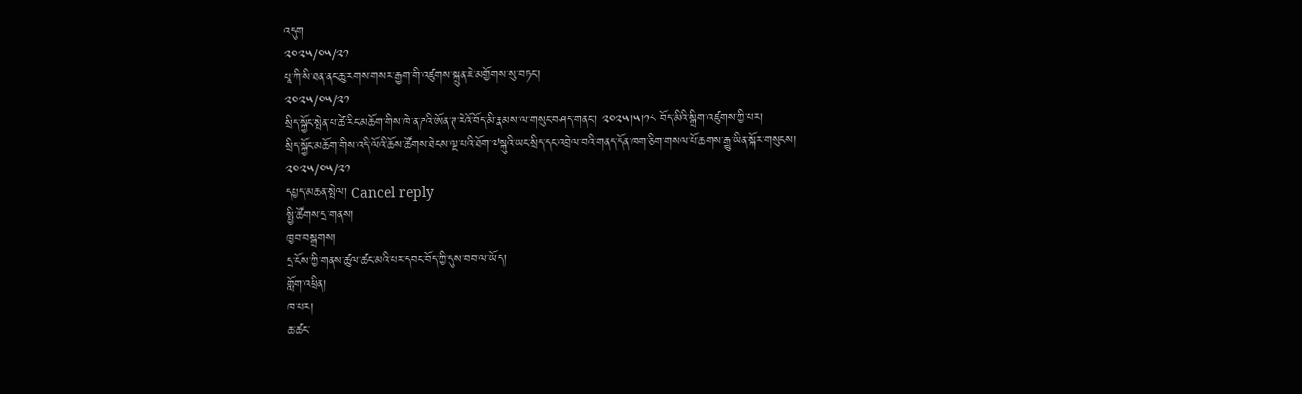འདུག
༢༠༢༥/༠༥/༢༡
པཱ་ཀི་སི་ཐན་ནང་ཆུ་རགས་གསར་རྒྱག་གི་འཛུགས་སྐྲུན་ཇེ་མགྱོགས་སུ་བཏང་།
༢༠༢༥/༠༥/༢༡
སྲིད་སྐྱོང་སྤེན་པ་ཚེ་རིང་མཆོག་གིས་ཁེ་ན་ཌའི་ཨོན་ཊ་རེའོ་བོད་མི་རྣམས་ལ་གསུང་བཤད་གནང་། ༢༠༢༥།༥།༡༨ བོད་མིའི་སྒྲིག་འཛུགས་ཀྱི་པར།
སྲིད་སྐྱོང་མཆོག་གིས་འདི་ལོའི་ཆོས་ཚོགས་ཐེངས་ལྔ་པའི་ཐོག་༧སྐུའི་ཡང་སྲིད་དང་འབྲེལ་བའི་གནད་དོན་ཁག་ཅིག་གསལ་པོ་ཆགས་རྒྱུ་ཡིན་སྐོར་གསུངས།
༢༠༢༥/༠༥/༢༡
དཔྱད་མཆན་སྤེལ། Cancel reply
སྤྱི་ཚོགས་དྲ་གནས།
ཁྱབ་བསྒྲགས།
དྲ་ངོས་ཀྱི་གནས་ཚུལ་ཚང་མའི་པར་དབང་བོད་ཀྱི་དུས་བབ་ལ་ཡོད།
གློག་འཕྲིན།
ཁ་པར།
ཆ་ཚང་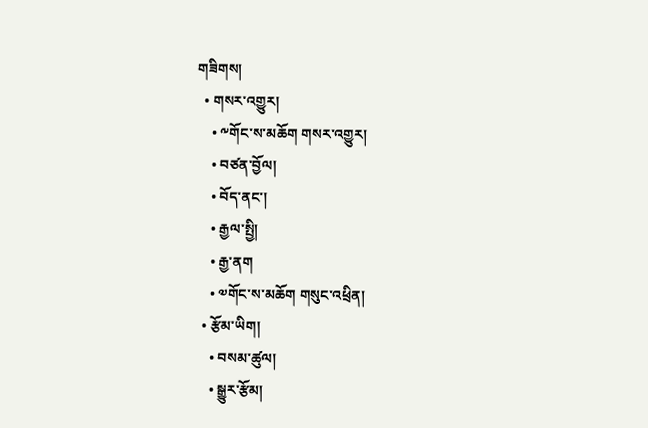གཟིགས།
  • གསར་འགྱུར།
    • ༸གོང་ས་མཆོག གསར་འགྱུར།
    • བཙན་བྱོལ།
    • བོད་ནང་།
    • རྒྱལ་སྤྱི།
    • རྒྱ་ནག
    • ༧གོང་ས་མཆོག གསུང་འཕྲིན།
  • རྩོམ་ཡིག།
    • བསམ་ཚུལ།
    • སྒྱུར་རྩོམ།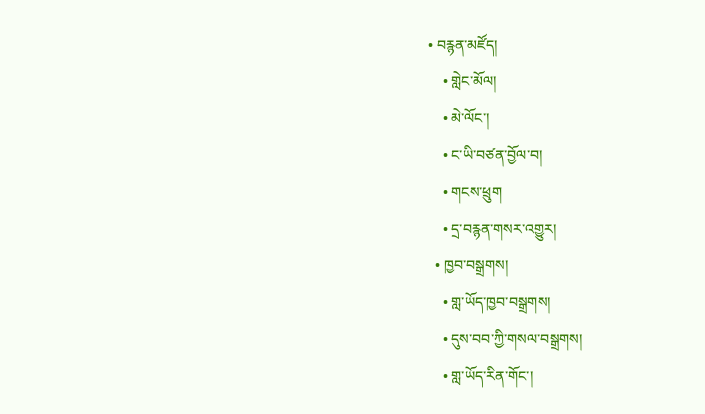• བརྙན་མཛོད།
    • གླེང་མོལ།
    • མེ་ལོང་།
    • ང་ཡི་བཙན་བྱོལ་བ།
    • གངས་ཕྲུག
    • དྲ་བརྙན་གསར་འགྱུར།
  • ཁྱབ་བསྒྲགས།
    • གླ་ཡོད་ཁྱབ་བསྒྲགས།
    • དུས་བབ་ཀྱི་གསལ་བསྒྲགས།
    • གླ་ཡོད་རིན་གོང་།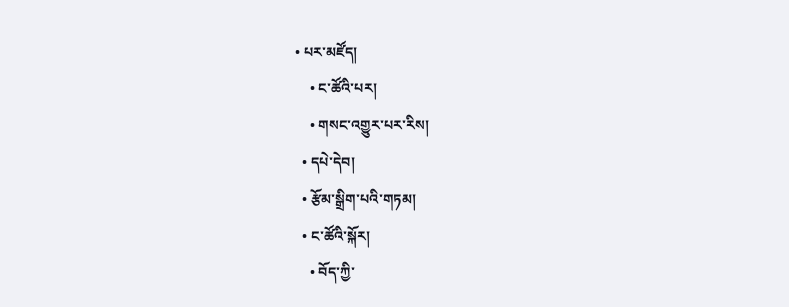• པར་མཛོད།
    • ང་ཚོའི་པར།
    • གསང་འགྱུར་པར་རིས།
  • དཔེ་དེབ།
  • རྩོམ་སྒྲིག་པའི་གཏམ།
  • ང་ཚོའི་སྐོར།
    • བོད་ཀྱི་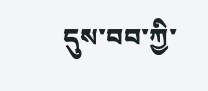དུས་བབ་ཀྱི་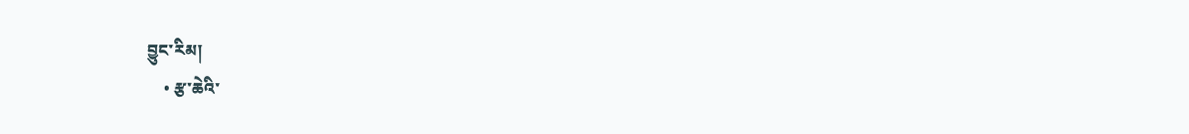བྱུང་རིམ།
    • རྩ་ཆེའི་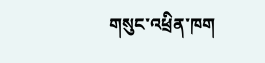གསུང་འཕྲིན་ཁག